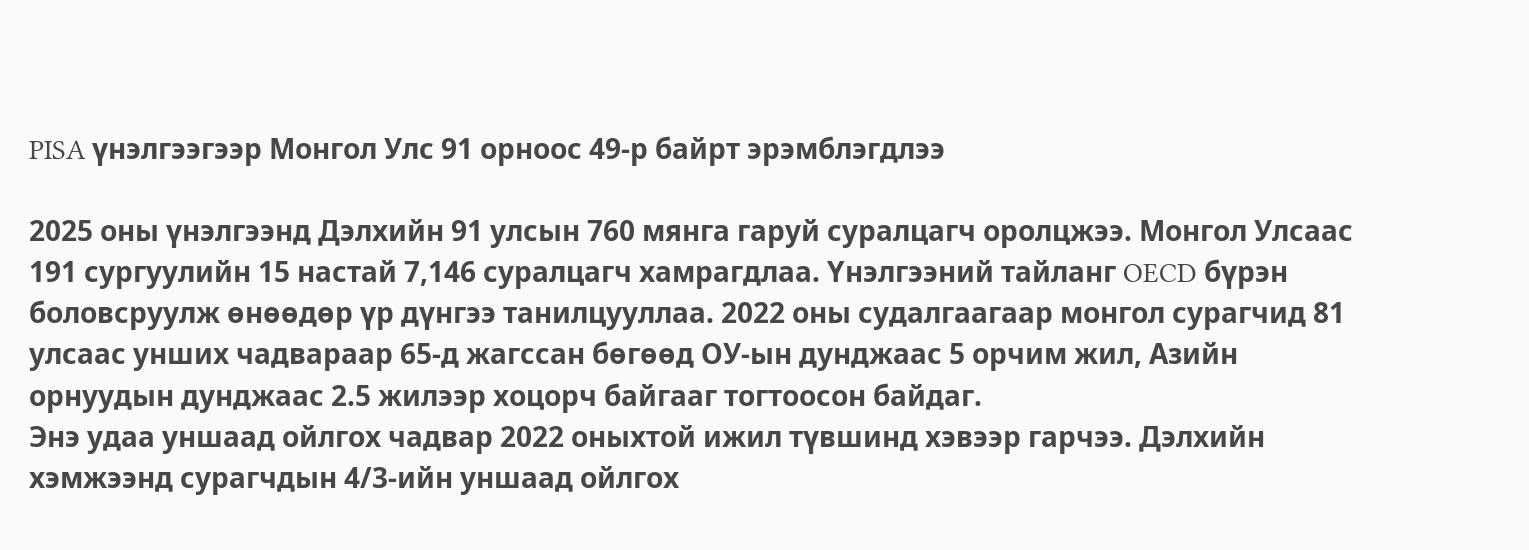PISA үнэлгээгээр Монгол Улс 91 орноос 49-р байрт эрэмблэгдлээ

2025 оны үнэлгээнд Дэлхийн 91 улсын 760 мянга гаруй суралцагч оролцжээ. Монгол Улсаас 191 сургуулийн 15 настай 7,146 суралцагч хамрагдлаа. Үнэлгээний тайланг OECD бүрэн боловсруулж өнөөдөр үр дүнгээ танилцууллаа. 2022 оны судалгаагаар монгол сурагчид 81 улсаас унших чадвараар 65-д жагссан бөгөөд ОУ-ын дунджаас 5 орчим жил, Азийн орнуудын дунджаас 2.5 жилээр хоцорч байгааг тогтоосон байдаг.
Энэ удаа уншаад ойлгох чадвар 2022 оныхтой ижил түвшинд хэвээр гарчээ. Дэлхийн хэмжээнд сурагчдын 4/3-ийн уншаад ойлгох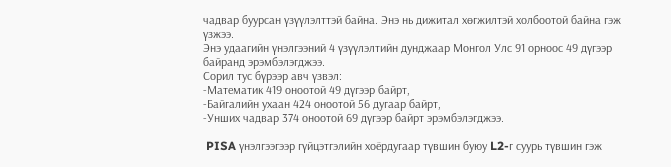чадвар буурсан үзүүлэлттэй байна. Энэ нь дижитал хөгжилтэй холбоотой байна гэж үзжээ.
Энэ удаагийн үнэлгээний 4 үзүүлэлтийн дунджаар Монгол Улс 91 орноос 49 дүгээр байранд эрэмбэлэгджээ.
Сорил тус бүрээр авч үзвэл:
-Математик 419 оноотой 49 дүгээр байрт,
-Байгалийн ухаан 424 оноотой 56 дугаар байрт,
-Унших чадвар 374 оноотой 69 дүгээр байрт эрэмбэлэгджээ.

 PISA үнэлгээгээр гүйцэтгэлийн хоёрдугаар түвшин буюу L2-г суурь түвшин гэж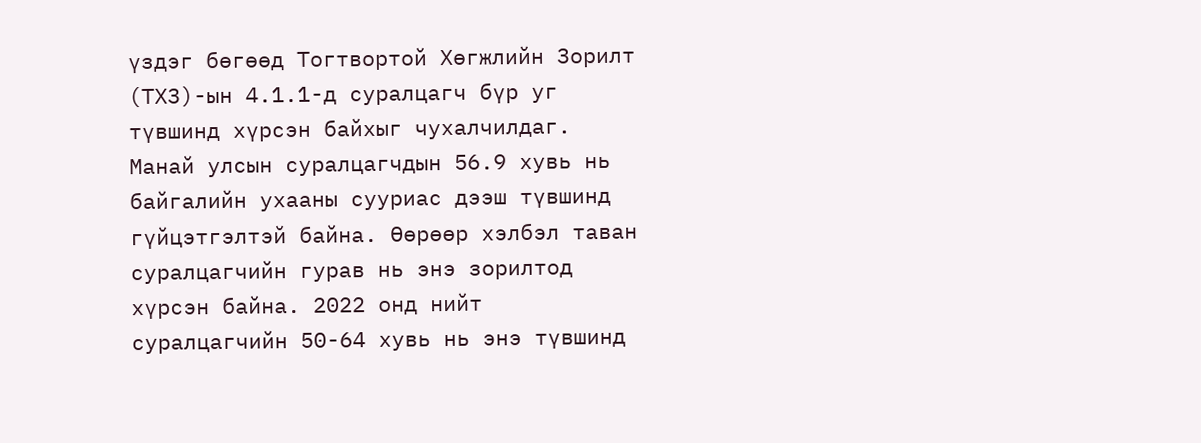үздэг бөгөөд Тогтвортой Хөгжлийн Зорилт (ТХЗ)-ын 4.1.1-д суралцагч бүр уг түвшинд хүрсэн байхыг чухалчилдаг. Манай улсын суралцагчдын 56.9 хувь нь байгалийн ухааны сууриас дээш түвшинд гүйцэтгэлтэй байна. Өөрөөр хэлбэл таван суралцагчийн гурав нь энэ зорилтод хүрсэн байна. 2022 онд нийт суралцагчийн 50-64 хувь нь энэ түвшинд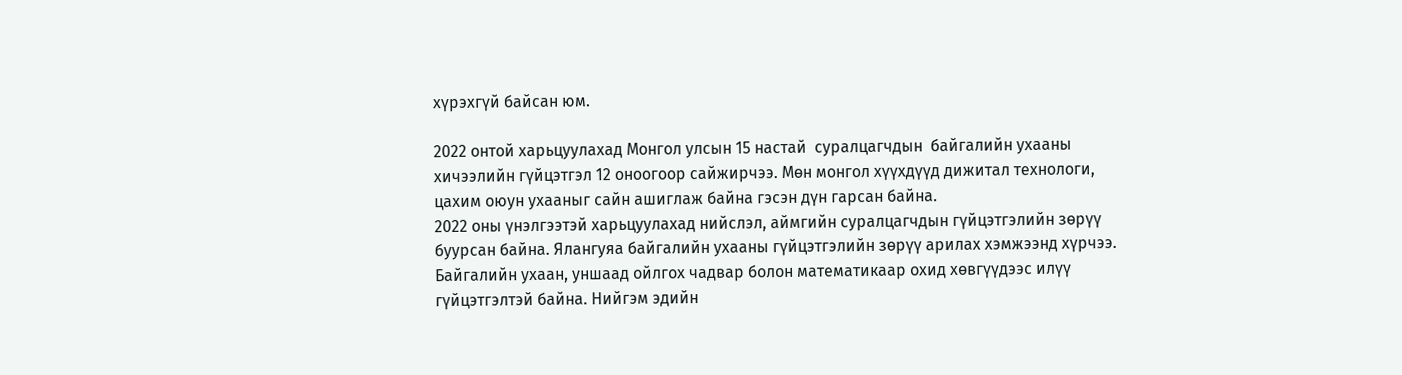хүрэхгүй байсан юм.

2022 онтой харьцуулахад Монгол улсын 15 настай  суралцагчдын  байгалийн ухааны хичээлийн гүйцэтгэл 12 оноогоор сайжирчээ. Мөн монгол хүүхдүүд дижитал технологи, цахим оюун ухааныг сайн ашиглаж байна гэсэн дүн гарсан байна.
2022 оны үнэлгээтэй харьцуулахад нийслэл, аймгийн суралцагчдын гүйцэтгэлийн зөрүү буурсан байна. Ялангуяа байгалийн ухааны гүйцэтгэлийн зөрүү арилах хэмжээнд хүрчээ.
Байгалийн ухаан, уншаад ойлгох чадвар болон математикаар охид хөвгүүдээс илүү гүйцэтгэлтэй байна. Нийгэм эдийн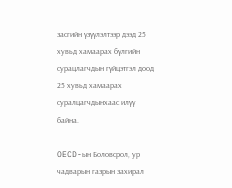засгийн үзүүлэлтээр дээд 25 хувьд хамаарах бүлгийн сурацлагчдын гүйцэтгэл доод 25 хувьд хамаарах суралцагчдынхаас илүү байна.

OECD-ын Боловсрол, ур чадварын газрын захирал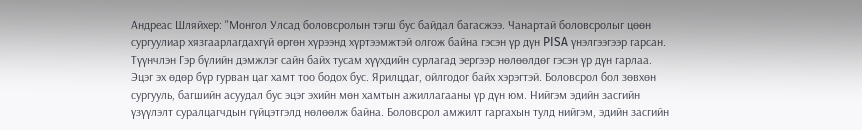Андреас Шляйхер: "Монгол Улсад боловсролын тэгш бус байдал багасжээ. Чанартай боловсролыг цөөн сургуулиар хязгаарлагдахгүй өргөн хүрээнд хүртээмжтэй олгож байна гэсэн үр дүн PISA үнэлгээгээр гарсан. Түүнчлэн Гэр бүлийн дэмжлэг сайн байх тусам хүүхдийн сурлагад эергээр нөлөөлдөг гэсэн үр дүн гарлаа. Эцэг эх өдөр бүр гурван цаг хамт тоо бодох бус. Ярилцдаг, ойлгодог байх хэрэгтэй. Боловсрол бол зөвхөн сургууль, багшийн асуудал бус эцэг эхийн мөн хамтын ажиллагааны үр дүн юм. Нийгэм эдийн засгийн үзүүлэлт суралцагчдын гүйцэтгэлд нөлөөлж байна. Боловсрол амжилт гаргахын тулд нийгэм, эдийн засгийн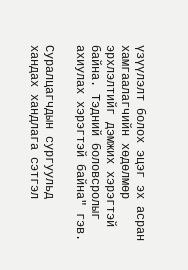үзүүлэлт болох эцэг эх асран хамгаалагчийн хөдөлмөр эрхлэлтийг дэмжих хэрэгтэй байна. Тэдний боловсролыг ахиулах хэрэгтэй байна" гэв.

Суралцагчдын сургуульд хандах хандлага сэтгэл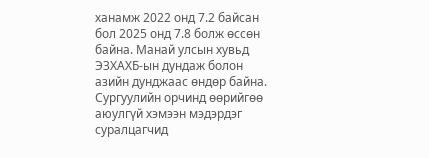ханамж 2022 онд 7.2 байсан бол 2025 онд 7.8 болж өссөн байна. Манай улсын хувьд ЭЗХАХБ-ын дундаж болон азийн дунджаас өндөр байна. Сургуулийн орчинд өөрийгөө аюулгүй хэмээн мэдэрдэг суралцагчид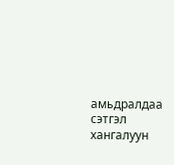амьдралдаа сэтгэл хангалуун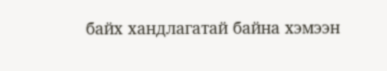байх хандлагатай байна хэмээн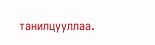танилцууллаа.